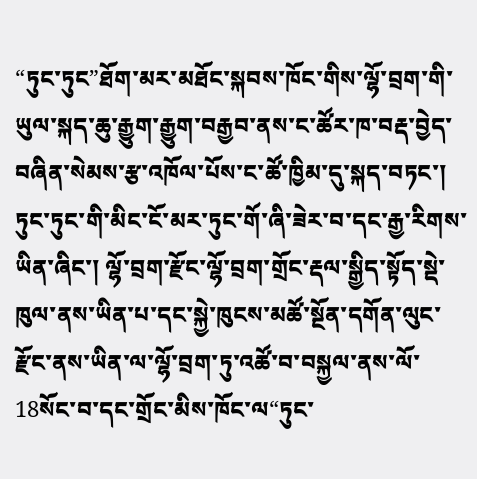“ཏུང་ཏུང”ཐོག་མར་མཐོང་སྐབས་ཁོང་གིས་ལྷོ་བྲག་གི་ཡུལ་སྐད་ཆུ་རྒྱུག་རྒྱུག་བརྒྱབ་ནས་ང་ཚོར་ཁ་བརྡ་བྱེད་བཞིན་སེམས་རྩ་འཁོལ་པོས་ང་ཚོ་ཁྱིམ་དུ་སྐད་བཏང་།
ཏུང་ཏུང་གི་མིང་ངོ་མར་ཏུང་གོ་ཞི་ཟེར་བ་དང་རྒྱ་རིགས་ཡིན་ཞིང་། ལྷོ་བྲག་རྫོང་ལྷོ་བྲག་གྲོང་རྡལ་སྒྱིད་སྟོད་སྡེ་ཁུལ་ནས་ཡིན་པ་དང་སྐྱེ་ཁུངས་མཚོ་སྔོན་དགོན་ལུང་རྫོང་ནས་ཡིན་ལ་ལྷོ་བྲག་ཏུ་འཚོ་བ་བསྐྱལ་ནས་ལོ་18སོང་བ་དང་གྲོང་མིས་ཁོང་ལ“ཏུང་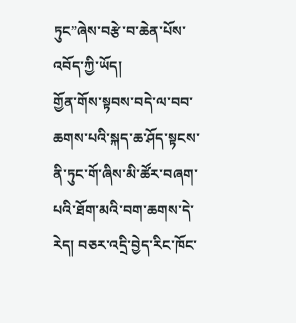ཏུང”ཞེས་བརྩེ་བ་ཆེན་པོས་འབོད་ཀྱི་ཡོད།
གྱོན་གོས་སྟབས་བདེ་ལ་བབ་ཆགས་པའི་སྐད་ཆ་ཤོད་སྟངས་ནི་ཏུང་གོ་ཞིས་མི་ཚོར་བཞག་པའི་ཐོག་མའི་བག་ཆགས་དེ་རེད། བཅར་འདྲི་བྱེད་རིང་ཁོང་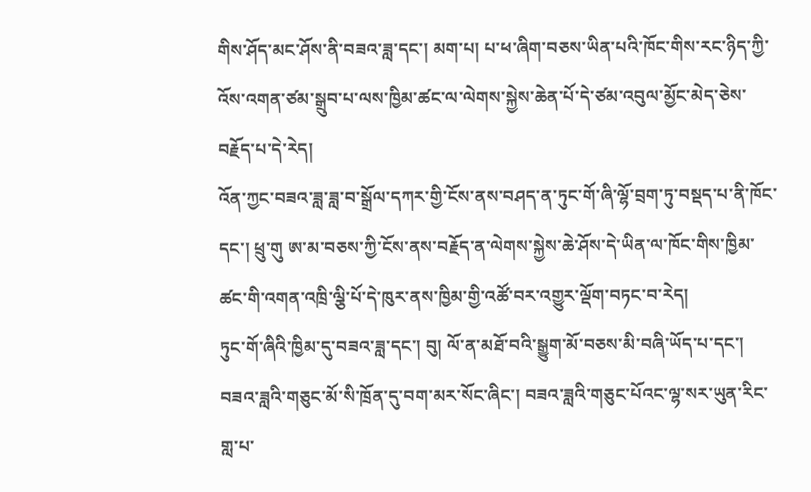གིས་ཤོད་མང་ཤོས་ནི་བཟའ་ཟླ་དང་། མག་པ། པ་ཕ་ཞིག་བཅས་ཡིན་པའི་ཁོང་གིས་རང་ཉིད་ཀྱི་འོས་འགན་ཙམ་སྒྲུབ་པ་ལས་ཁྱིམ་ཚང་ལ་ལེགས་སྐྱེས་ཆེན་པོ་དེ་ཙམ་འབུལ་མྱོང་མེད་ཅེས་བརྗོད་པ་དེ་རེད།
འོན་ཀྱང་བཟའ་ཟླ་ཟླ་བ་སྒྲོལ་དཀར་གྱི་ངོས་ནས་བཤད་ན་ཏུང་གོ་ཞི་ལྷོ་བྲག་ཏུ་བསྡད་པ་ནི་ཁོང་དང་། ཕྲུ་གུ ཨ་མ་བཅས་ཀྱི་ངོས་ནས་བརྗོད་ན་ལེགས་སྐྱེས་ཆེ་ཤོས་དེ་ཡིན་ལ་ཁོང་གིས་ཁྱིམ་ཚང་གི་འགན་འཁྲི་ལྕི་པོ་དེ་ཁུར་ནས་ཁྱིམ་གྱི་འཚོ་བར་འགྱུར་ལྡོག་བཏང་བ་རེད།
ཏུང་གོ་ཞིའི་ཁྱིམ་དུ་བཟའ་ཟླ་དང་། བུ། ལོ་ན་མཐོ་བའི་སྒྱུག་མོ་བཅས་མི་བཞི་ཡོད་པ་དང་། བཟའ་ཟླའི་གཅུང་མོ་སི་ཁྲོན་དུ་བག་མར་སོང་ཞིང་། བཟའ་ཟླའི་གཅུང་པོའང་ལྷ་སར་ཡུན་རིང་གླ་པ་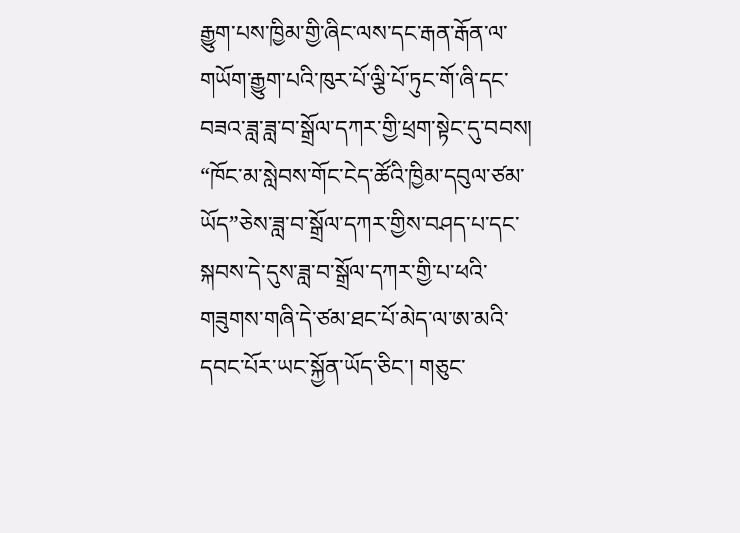རྒྱུག་པས་ཁྱིམ་གྱི་ཞིང་ལས་དང་རྒན་རྒོན་ལ་གཡོག་རྒྱུག་པའི་ཁུར་པོ་ལྕི་པོ་ཏུང་གོ་ཞི་དང་བཟའ་ཟླ་ཟླ་བ་སྒྲོལ་དཀར་གྱི་ཕྲག་སྟེང་དུ་བབས།
“ཁོང་མ་སླེབས་གོང་ངེད་ཚོའི་ཁྱིམ་དབུལ་ཙམ་ཡོད”ཅེས་ཟླ་བ་སྒྲོལ་དཀར་གྱིས་བཤད་པ་དང་སྐབས་དེ་དུས་ཟླ་བ་སྒྲོལ་དཀར་གྱི་པ་ཕའི་གཟུགས་གཞི་དེ་ཙམ་ཐང་པོ་མེད་ལ་ཨ་མའི་དབང་པོར་ཡང་སྐྱོན་ཡོད་ཅིང་། གཅུང་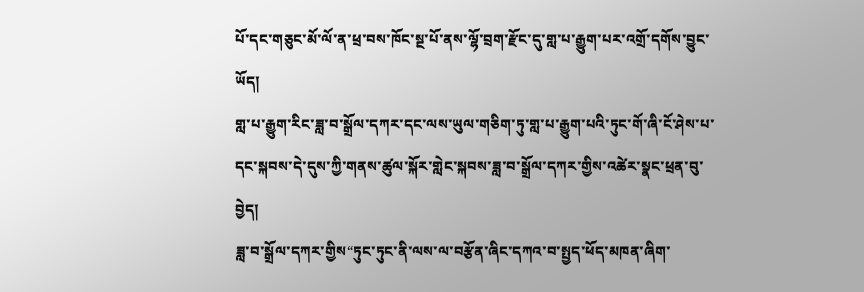པོ་དང་གཅུང་མོ་ལོ་ན་ཕྲ་བས་ཁོང་སྔ་པོ་ནས་ལྷོ་བྲག་རྫོང་དུ་གླ་པ་རྒྱུག་པར་འགྲོ་དགོས་བྱུང་ཡོད།
གླ་པ་རྒྱུག་རིང་ཟླ་བ་སྒྲོལ་དཀར་དང་ལས་ཡུལ་གཅིག་ཏུ་གླ་པ་རྒྱུག་པའི་ཏུང་གོ་ཞི་ངོ་ཤེས་པ་དང་སྐབས་དེ་དུས་ཀྱི་གནས་ཚུལ་སྐོར་གླེང་སྐབས་ཟླ་བ་སྒྲོལ་དཀར་གྱིས་འཚེར་སྣང་ཕྲན་བུ་བྱེད།
ཟླ་བ་སྒྲོལ་དཀར་གྱིས“ཏུང་ཏུང་ནི་ལས་ལ་བརྩོན་ཞིང་དཀའ་བ་སྤྱད་ཕོད་མཁན་ཞིག་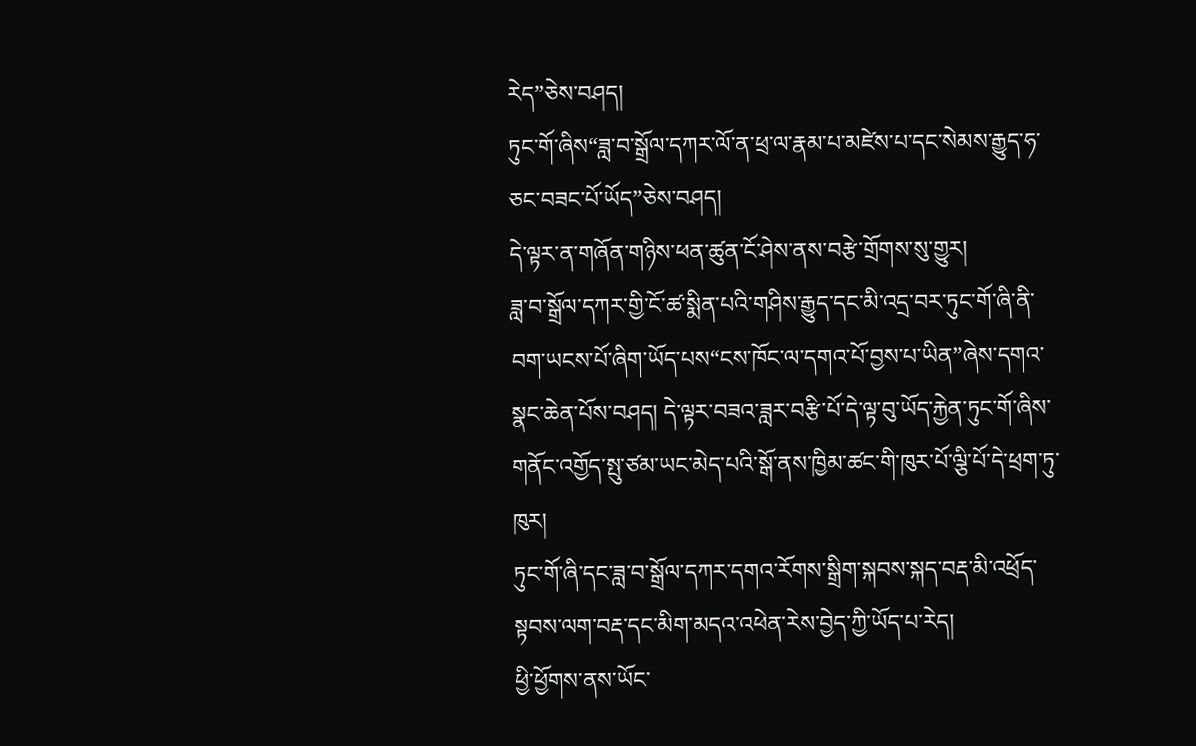རེད”ཅེས་བཤད།
ཏུང་གོ་ཞིས“ཟླ་བ་སྒྲོལ་དཀར་ལོ་ན་ཕྲ་ལ་རྣམ་པ་མཛེས་པ་དང་སེམས་རྒྱུད་ཧ་ཅང་བཟང་པོ་ཡོད”ཅེས་བཤད།
དེ་ལྟར་ན་གཞོན་གཉིས་ཕན་ཚུན་ངོ་ཤེས་ནས་བརྩེ་གྲོགས་སུ་གྱུར།
ཟླ་བ་སྒྲོལ་དཀར་གྱི་ངོ་ཚ་སྨིན་པའི་གཤིས་རྒྱུད་དང་མི་འདྲ་བར་ཏུང་གོ་ཞི་ནི་བག་ཡངས་པོ་ཞིག་ཡོད་པས“ངས་ཁོང་ལ་དགའ་པོ་བྱས་པ་ཡིན”ཞེས་དགའ་སྣང་ཆེན་པོས་བཤད། དེ་ལྟར་བཟའ་ཟླར་བརྩི་པོ་དེ་ལྟ་བུ་ཡོད་རྐྱེན་ཏུང་གོ་ཞིས་གནོང་འགྱོད་སྤུ་ཙམ་ཡང་མེད་པའི་སྒོ་ནས་ཁྱིམ་ཚང་གི་ཁུར་པོ་ལྕི་པོ་དེ་ཕྲག་ཏུ་ཁུར།
ཏུང་གོ་ཞི་དང་ཟླ་བ་སྒྲོལ་དཀར་དགའ་རོགས་སྒྲིག་སྐབས་སྐད་བརྡ་མི་འཕྲོད་སྟབས་ལག་བརྡ་དང་མིག་མདའ་འཕེན་རེས་བྱེད་ཀྱི་ཡོད་པ་རེད།
ཕྱི་ཕྱོགས་ནས་ཡོང་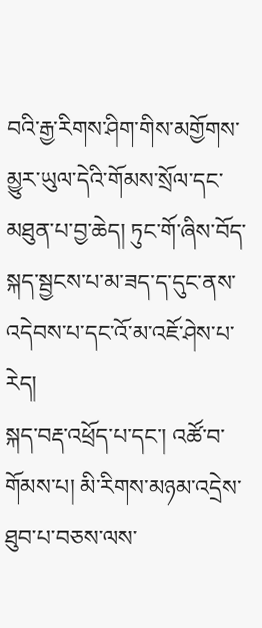བའི་རྒྱ་རིགས་ཤིག་གིས་མགྱོགས་མྱུར་ཡུལ་དེའི་གོམས་སྲོལ་དང་མཐུན་པ་བྱ་ཆེད། ཏུང་གོ་ཞིས་བོད་སྐད་སྦྱངས་པ་མ་ཟད་ད་དུང་ནས་འདེབས་པ་དང་འོ་མ་འཇོ་ཤེས་པ་རེད།
སྐད་བརྡ་འཕྲོད་པ་དང་། འཚོ་བ་གོམས་པ། མི་རིགས་མཉམ་འདྲེས་ཐུབ་པ་བཅས་ལས་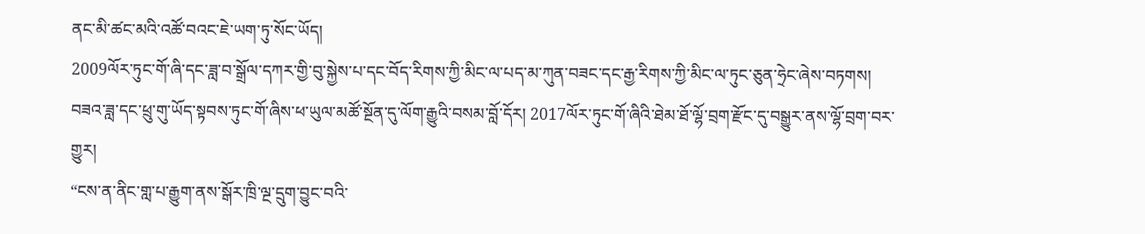ནང་མི་ཚང་མའི་འཚོ་བའང་ཇེ་ཡག་ཏུ་སོང་ཡོད།
2009ལོར་ཏུང་གོ་ཞི་དང་ཟླ་བ་སྒྲོལ་དཀར་གྱི་བུ་སྐྱེས་པ་དང་བོད་རིགས་ཀྱི་མིང་ལ་པད་མ་ཀུན་བཟང་དང་རྒྱ་རིགས་ཀྱི་མིང་ལ་ཏུང་ཅུན་ཧྲེང་ཞེས་བཏགས།
བཟའ་ཟླ་དང་ཕྲུ་གུ་ཡོད་སྟབས་ཏུང་གོ་ཞིས་ཕ་ཡུལ་མཚོ་སྔོན་དུ་ལོག་རྒྱུའི་བསམ་བློ་དོར། 2017ལོར་ཏུང་གོ་ཞིའི་ཐེམ་ཐོ་ལྷོ་བྲག་རྫོང་དུ་བསྒྱུར་ནས་ལྷོ་བྲག་བར་གྱུར།
“ངས་ན་ནིང་གླ་པ་རྒྱུག་ནས་སྒོར་ཁྲི་ལྔ་དྲུག་བྱུང་བའི་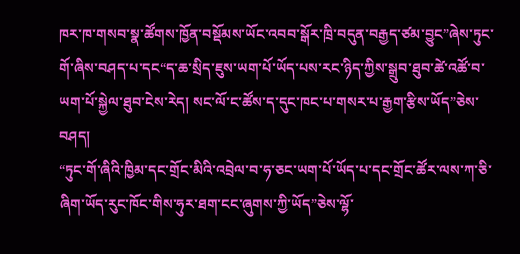ཁར་ཁ་གསབ་སྣ་ཚོགས་ཁྱོན་བསྡོམས་ཡོང་འབབ་སྒོར་ཁྲི་བདུན་བརྒྱད་ཙམ་བྱུང”ཞེས་ཏུང་གོ་ཞིས་བཤད་པ་དང“ད་ཆ་སྲིད་ཇུས་ཡག་པོ་ཡོད་པས་རང་ཉིད་ཀྱིས་སྒྲུབ་ཐུབ་ཚེ་འཚོ་བ་ཡག་པོ་སྐྱེལ་ཐུབ་ངེས་རེད། སང་ལོ་ང་ཚོས་ད་དུང་ཁང་པ་གསར་པ་རྒྱག་རྩིས་ཡོད”ཅེས་བཤད།
“ཏུང་གོ་ཞིའི་ཁྱིམ་དང་གྲོང་མིའི་འབྲེལ་བ་ཧ་ཅང་ཡག་པོ་ཡོད་པ་དང་གྲོང་ཚོར་ལས་ཀ་ཅི་ཞིག་ཡོད་རུང་ཁོང་གིས་ཧུར་ཐག་ངང་ཞུགས་ཀྱི་ཡོད”ཅེས་ལྷོ་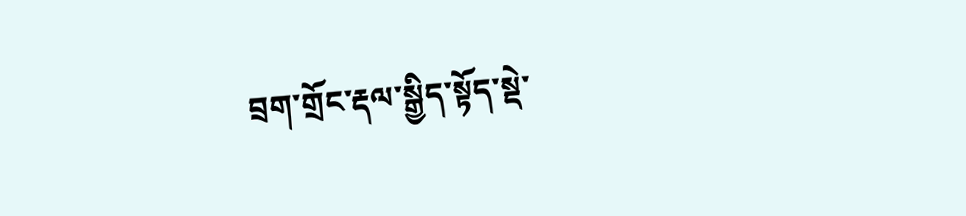བྲག་གྲོང་རྡལ་སྒྱིད་སྟོད་སྡེ་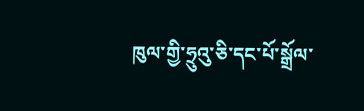ཁུལ་གྱི་ཧྲུའུ་ཅི་དང་པོ་སྒྲོལ་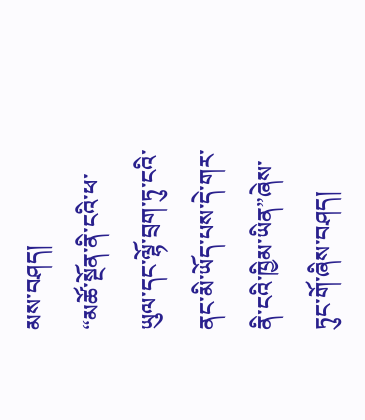མས་བཤད།
“མཚོ་སྔོན་ནི་ངའི་ཕ་ཡུལ་དང་ལྷོ་བྲག་ཏུ་ངའི་ནང་མི་ཡོད་པས་དེ་གར་ནི་ངའི་ཁྱིམ་ཡིན”ཞེས་ཏུང་གོ་ཞིས་བཤད།